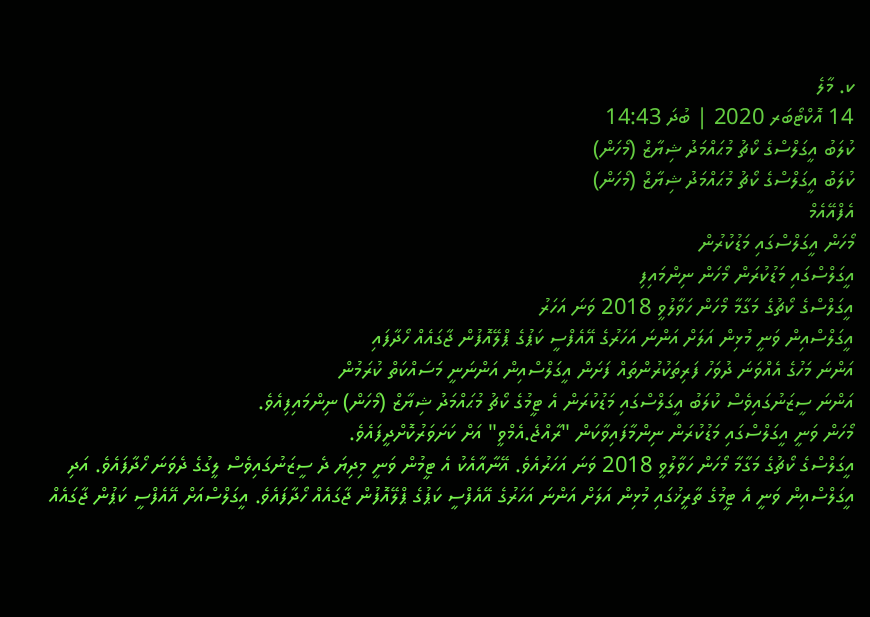ކ. މާލެ
14 އޮކްޓޯބަރ 2020 | ބުދަ 14:43
ކުލަބު އީގަލްސްގެ ކޯޗު މުޙައްމަދު ޝިޔާޒް (މޯހަން)
ކުލަބު އީގަލްސްގެ ކޯޗު މުޙައްމަދު ޝިޔާޒް (މޯހަން)
އެފްއޭއެމް
މޯހަން އީގަލްސްގައި މަޑުކުރުން
އީގަލްސްގައި މަޑުކުރަން މޯހަން ނިންމައިފި
އީގަލްސްގެ ކޯޗުގެ މަގާމާ މޯހަން ހަވާލުވީ 2018 ވަނަ އަހަރު
އީގަލްސްއިން ވަނީ މުޅިން އަލަށް އަންނަ އަހަރުގެ އޭއެފްސީ ކަޕުގެ ޕްލޭއޮފުން ޖާގައެއް ހޯދާފައި
އަންނަ މަހުގެ އެއްވަނަ ދުވަހު ފަރިތަކުރުންތައް ފަށަން އީގަލްސްއިން އަންނަނީ މަސައްކަތް ކުރަމުން
އަންނަ ސީޒަނުގައިވެސް ކުލަބު އީގަލްސްގައި މަޑުކުރަން އެ ޓީމުގެ ކޯޗު މުޙައްމަދު ޝިޔާޒް (މޯހަން) ނިންމައިފިއެވެ.
މޯހަން ވަނީ އީގަލްސްގައި މަޑުކުރަން ނިންމާފައިވާކަން "ރާއްޖެ.އެމްވީ" އަށް ކަށަވަރުކޮށްދީފައެވެ.
އީގަލްސްގެ ކޯޗުގެ މަގާމާ މޯހަން ހަވާލުވީ 2018 ވަނަ އަހަރުއެވެ. އޭނާއާއެކު އެ ޓީމުން ވަނީ މިދިޔަ ދެ ސީޒަނުގައިވެސް ލީގުގެ ދެވަނަ ހޯދާފައެވެ. އަދި އީގަލްސްއިން ވަނީ އެ ޓީމުގެ ތާރީޚުގައި މުޅިން އަލަށް އަންނަ އަހަރުގެ އޭއެފްސީ ކަޕުގެ ޕްލޭއޮފުން ޖާގައެއް ހޯދާފައެވެ. އީގަލްސްއަށް އޭއެފްސީ ކަޕުން ޖާގައެއް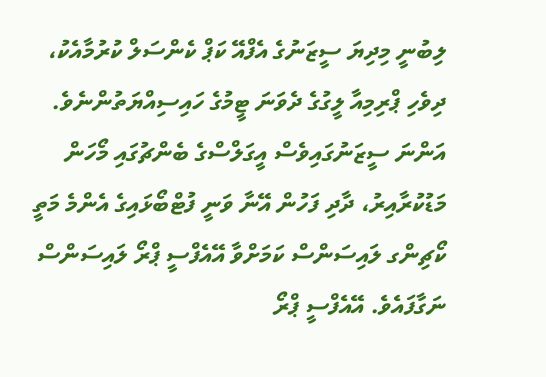ލިބުނީ މިދިޔަ ސީޒަނުގެ އެފްއޭ ކަޕް ކެންސަލް ކުރުމާއެކު، ދިވެހި ޕްރިމިއާ ލީގުގެ ދެވަނަ ޓީމުގެ ހައިސިއްޔަތުންނެވެ.
އަންނަ ސީޒަނުގައިވެސް އީގަލްސްގެ ބެންޗުގައި މޯހަން މަޑުކުރާއިރު، ދާދި ފަހުން އޭނާ ވަނީ ފުޓްބޯޅައިގެ އެންމެ މަތީ ކޯޗިންގ ލައިސަންސް ކަމަށްވާ އޭއެފްސީ ޕްރޯ ލައިސަންސް ނަގާފައެވެ. އޭއެފްސީ ޕްރޯ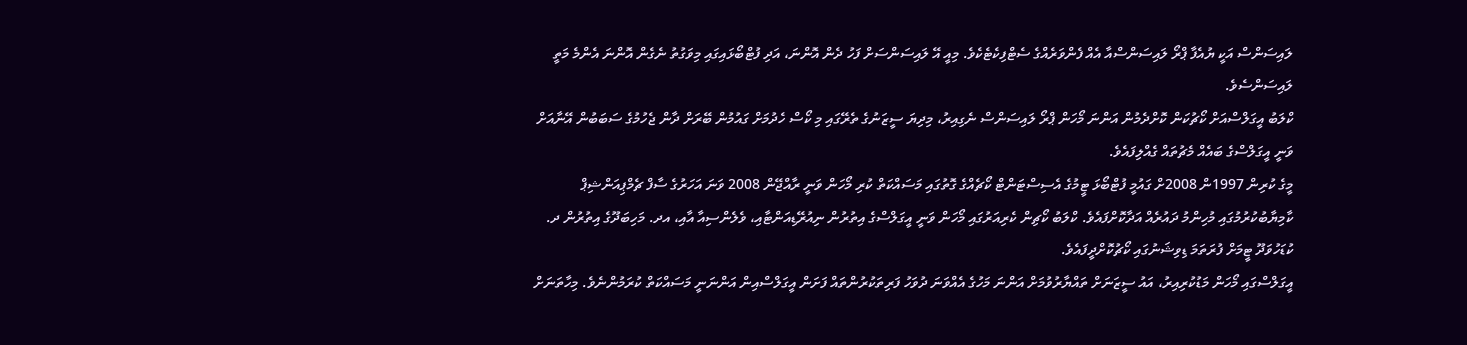ލައިސަންސް އަކީ ޔުއެފާ ޕްރޯ ލައިސަންސްއާ އެއް ފެންވަރެއްގެ ސެޓްފިކެޓެކެވެ. މިއީ އޭ ލައިސަންސަށް ފަހު ދެން އޮންނަ، އަދި ފުޓްބޯޅައިގައި މިވަގުތު ނެގެން އޮންނަ އެންމެ މަތީ ލައިސަންސެވެ.
ކްލަބު އީގަލްސްއަށް ކޯޗުކަން ކޮށްދެމުން އަންނަ މޯހަން ޕްރޯ ލައިސަންސް ނެގިއިރު، މިދިޔަ ސީޒަނުގެ ތެރޭގައި މި ކޯސް ހެދުމަށް ގައުމުން ބޭރަށް ދާން ޖެހުމުގެ ސަބަބުން އޭނާއަށް ވަނީ އީގަލްސްގެ ބައެއް މެޗުތައް ގެއްލިފައެވެ.
މީގެ ކުރިން 1997ން 2008ށް ގައުމީ ފުޓްބޯޅަ ޓީމުގެ އެސިސްޓަންޓް ކޯޗެއްގެ ގޮތުގައި މަސައްކަތް ކުރި މޯހަން ވަނީ ރާއްޖޭން 2008 ވަނަ އަހަރުގެ ސާފް ޗެމްޕިއަންޝިޕް ކާމިޔާބުކުރުމުގައި މުހިންމު ދައުރެއް އަދާކޮށްފައެވެ. ކްލަބު ކޯޗިން ކެރިއަރުގައި މޯހަން ވަނީ އީގަލްސްގެ އިތުރުން ނިއުރޭޑިއަންޓާއި، ވެލެންސިއާ އާއި، އދ. މަހިބަދޫގެ އިތުރުން ދ. ކުޑަހުވަދޫ ޓީމަށް ފުރަތަމަ ޑިވިޝަނުގައި ކޯޗުކޮށްދީފައެވެ.
އީގަލްސްގައި މޯހަން މަޑުކުރިއިރު، އައު ސީޒަނަށް ތައްޔާރުވުމަށް އަންނަ މަހުގެ އެއްވަނަ ދުވަހު ފަރިތަކުރުންތައް ފަށަން އީގަލްސްއިން އަންނަނީ މަސައްކަތް ކުރަމުންނެވެ. މިހާތަނަށް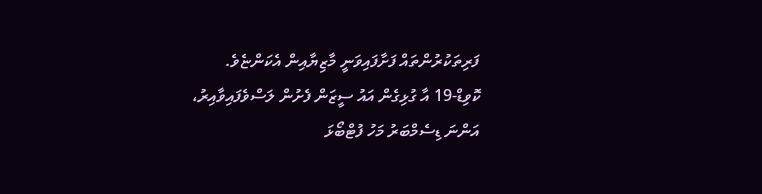ފަރިތަކުރުންތައް ފަށާފައިވަނީ މާޒިޔާއިން އެކަންޏެވެ.
ކޮވިޑް-19 އާ ގުޅިގެން އައު ސީޒަން ފެށުން ލަސްވެފައިވާއިރު، އަންނަ ޑިސެމްބަރު މަހު ފުޓްބޯޅަ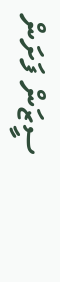ސީޒަން ފަށަން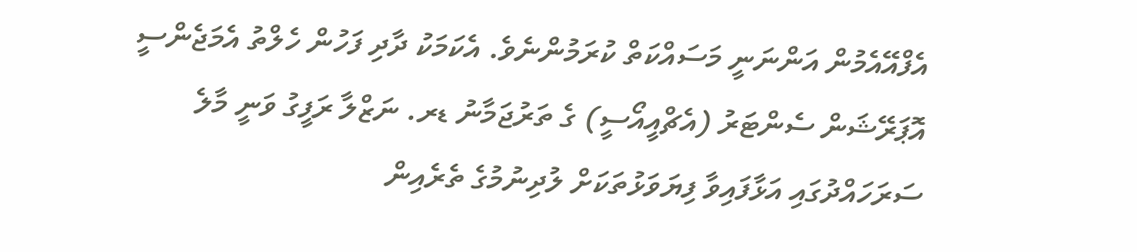އެފްއޭއެމުން އަންނަނީ މަސައްކަތް ކުރަމުންނެވެ. އެކަމަކު ދާދި ފަހުން ހެލްތު އެމަޖެންސީ އޮޕަރޭޝަން ސެންޓަރު (އެޗްއީއޯސީ) ގެ ތަރުޖަމާނު ޑރ. ނަޒްލާ ރަފީގު ވަނީ މާލެ ސަރަހައްދުގައި އަޅާފައިވާ ފިޔަވަޅުތަކަށް ލުދިނުމުގެ ތެރެއިން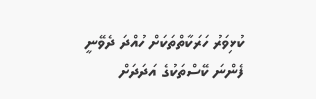ކުޅިވަރު ހަރަކާތްތަކަށް ހުއްދަ ދެވޭނީ ފެންނަ ކޭސްތަކުގެ އަދަދަށް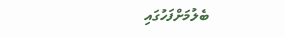ބެލުމަށްފަހުގައި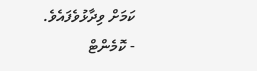ކަމަށް ވިދާޅުވެފައެވެ.
- ކޮމެންޓް